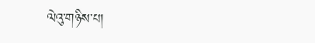ལེའུ་གཉིས་པ།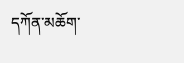དཀོན་མཆོག་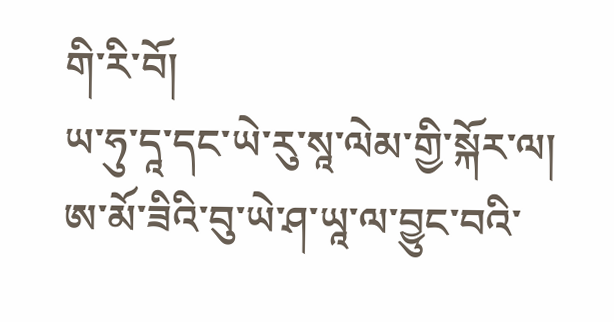གི་རི་བོ།
ཡ་ཧུ་དཱ་དང་ཡེ་རུ་སཱ་ལེམ་གྱི་སྐོར་ལ། ཨ་མོ་ཟིའི་བུ་ཡེ་ཤ་ཡཱ་ལ་བྱུང་བའི་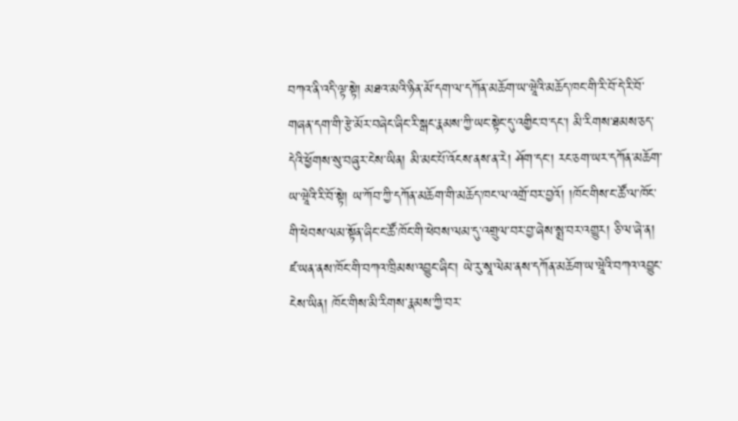བཀའ་ནི་འདི་ལྟ་སྟེ། མཐའ་མའི་ཉིན་མོ་དག་ལ་དཀོན་མཆོག་ཡ་ཝཱེའི་མཆོད་ཁང་གི་རི་བོ་དེ་རི་བོ་གཞན་དག་གི་རྩེ་མོར་བཞེང་ཞིང་རི་སྒང་རྣམས་ཀྱི་ཡང་སྟེང་དུ་འགྱིང་བ་དང་། མི་རིགས་ཐམས་ཅད་དེའི་ཕྱོགས་སུ་བཞུར་ངེས་ཡིན། མི་མང་པོ་འོངས་ནས་ན་རེ། ཤོག་དང་། རང་ཅག་ཡར་དཀོན་མཆོག་ཡ་ཝཱེའི་རི་བོ་སྟེ། ཡ་ཀོབ་ཀྱི་དཀོན་མཆོག་གི་མཆོད་ཁང་ལ་འགྲོ་བར་བྱའོ། །ཁོང་གིས་ང་ཚོ་ལ་ཁོང་གི་ཕེབས་ལམ་སྟོན་ཞིང་ང་ཚོ་ཁོང་གི་ཕེབས་ལམ་དུ་འགྲུལ་བར་བྱ་ཞེས་སྨྲ་བར་འགྱུར། ཅི་ལ་ཞེ་ན། ཛ་ཡན་ནས་ཁོང་གི་བཀའ་ཁྲིམས་འབྱུང་ཞིང་། ཡེ་རུ་སཱ་ལེམ་ནས་དཀོན་མཆོག་ཡ་ཝཱེའི་བཀའ་འབྱུང་ངེས་ཡིན། ཁོང་གིས་མི་རིགས་རྣམས་ཀྱི་བར་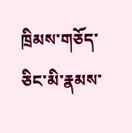ཁྲིམས་གཅོད་ཅིང་མི་རྣམས་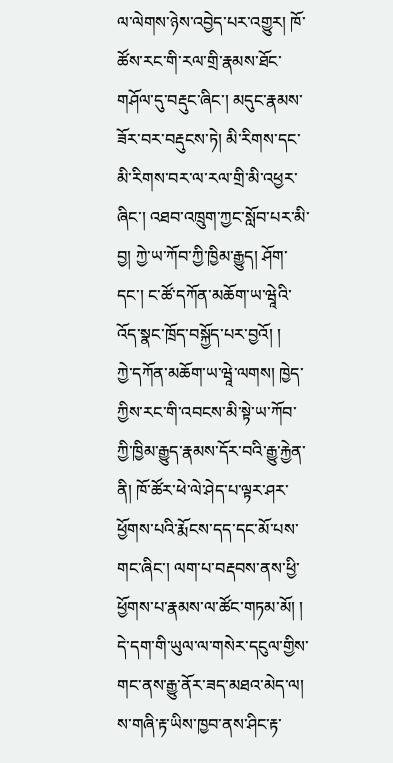ལ་ལེགས་ཉེས་འབྱེད་པར་འགྱུར། ཁོ་ཚོས་རང་གི་རལ་གྲི་རྣམས་ཐོང་གཤོལ་དུ་བརྡུང་ཞིང་། མདུང་རྣམས་ཟོར་བར་བརྡུངས་ཏེ། མི་རིགས་དང་མི་རིགས་བར་ལ་རལ་གྲི་མི་འཕྱར་ཞིང་། འཐབ་འཁྲུག་ཀྱང་སློབ་པར་མི་བྱ། ཀྱེ་ཡ་ཀོབ་ཀྱི་ཁྱིམ་རྒྱུད། ཤོག་དང་། ང་ཚོ་དཀོན་མཆོག་ཡ་ཝཱེའི་འོད་སྣང་ཁྲོད་བསྐྱོད་པར་བྱའོ། །
ཀྱེ་དཀོན་མཆོག་ཡ་ཝཱེ་ལགས། ཁྱེད་ཀྱིས་རང་གི་འབངས་མི་སྟེ་ཡ་ཀོབ་ཀྱི་ཁྱིམ་རྒྱུད་རྣམས་དོར་བའི་རྒྱུ་རྐྱེན་ནི། ཁོ་ཚོར་ཕེ་ལེ་ཤེད་པ་ལྟར་ཤར་ཕྱོགས་པའི་རྨོངས་དད་དང་མོ་པས་གང་ཞིང་། ལག་པ་བརྡབས་ནས་ཕྱི་ཕྱོགས་པ་རྣམས་ལ་ཚོང་གཏམ་མོ། ། དེ་དག་གི་ཡུལ་ལ་གསེར་དངུལ་གྱིས་གང་ནས་རྒྱུ་ནོར་ཟད་མཐའ་མེད་ལ། ས་གཞི་རྟ་ཡིས་ཁྱབ་ནས་ཤིང་རྟ་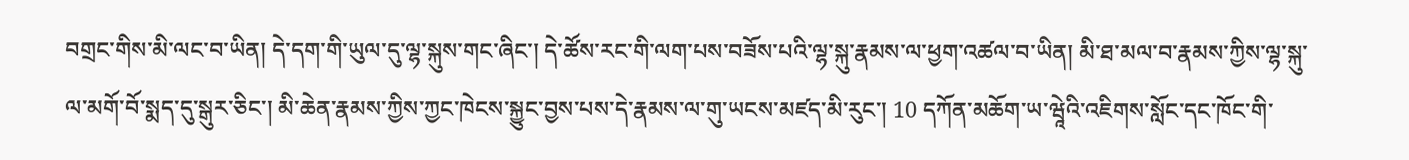བགྲང་གིས་མི་ལང་བ་ཡིན། དེ་དག་གི་ཡུལ་དུ་ལྷ་སྐུས་གང་ཞིང་། དེ་ཚོས་རང་གི་ལག་པས་བཟོས་པའི་ལྷ་སྐུ་རྣམས་ལ་ཕྱག་འཚལ་བ་ཡིན། མི་ཐ་མལ་བ་རྣམས་ཀྱིས་ལྷ་སྐུ་ལ་མགོ་བོ་སྨད་དུ་སྒུར་ཅིང་། མི་ཆེན་རྣམས་ཀྱིས་ཀྱང་ཁེངས་སྐྱུང་བྱས་པས་དེ་རྣམས་ལ་གུ་ཡངས་མཛད་མི་རུང་། 10 དཀོན་མཆོག་ཡ་ཝཱེའི་འཇིགས་སློང་དང་ཁོང་གི་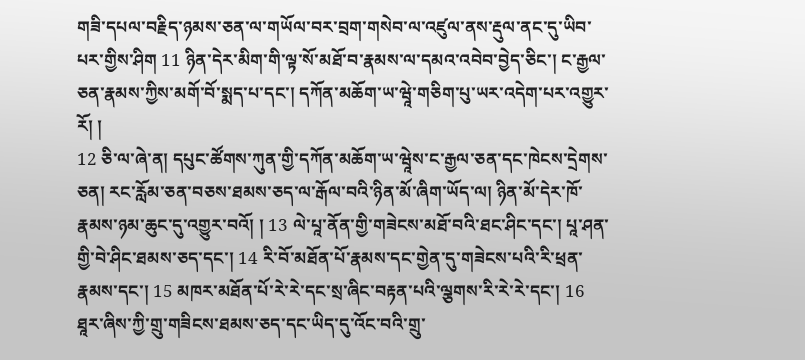གཟི་དཔལ་བརྗིད་ཉམས་ཅན་ལ་གཡོལ་བར་བྲག་གསེབ་ལ་འཛུལ་ནས་རྡུལ་ནང་དུ་ཡིབ་པར་གྱིས་ཤིག 11 ཉིན་དེར་མིག་གི་ལྟ་སོ་མཐོ་བ་རྣམས་ལ་དམའ་འབེབ་བྱེད་ཅིང་། ང་རྒྱལ་ཅན་རྣམས་ཀྱིས་མགོ་བོ་སྨད་པ་དང་། དཀོན་མཆོག་ཡ་ཝཱེ་གཅིག་པུ་ཡར་འདེག་པར་འགྱུར་རོ། །
12 ཅི་ལ་ཞེ་ན། དཔུང་ཚོགས་ཀུན་གྱི་དཀོན་མཆོག་ཡ་ཝཱེས་ང་རྒྱལ་ཅན་དང་ཁེངས་དྲེགས་ཅན། རང་རློམ་ཅན་བཅས་ཐམས་ཅད་ལ་རྒོལ་བའི་ཉིན་མོ་ཞིག་ཡོད་ལ། ཉིན་མོ་དེར་ཁོ་རྣམས་ཉམ་ཆུང་དུ་འགྱུར་བའོ། ། 13 ལེ་པཱ་ནོན་གྱི་གཟེངས་མཐོ་བའི་ཐང་ཤིང་དང་། པཱ་ཤན་གྱི་བེ་ཤིང་ཐམས་ཅད་དང་། 14 རི་བོ་མཐོན་པོ་རྣམས་དང་གྱེན་དུ་གཟེངས་པའི་རི་ཕྲན་རྣམས་དང་། 15 མཁར་མཐོན་པོ་རེ་རེ་དང་སྲ་ཞིང་བརྟན་པའི་ལྕགས་རི་རེ་རེ་དང་། 16 ཐཱར་ཞིས་ཀྱི་གྲུ་གཟིངས་ཐམས་ཅད་དང་ཡིད་དུ་འོང་བའི་གྲུ་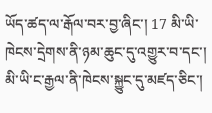ཡོད་ཚད་ལ་རྒོལ་བར་བྱ་ཞིང་། 17 མི་ཡི་ཁེངས་དྲེགས་ནི་ཉམ་ཆུང་དུ་འགྱུར་བ་དང་། མི་ཡི་ང་རྒྱལ་ནི་ཁེངས་སྐྱུང་དུ་མཛད་ཅིང་།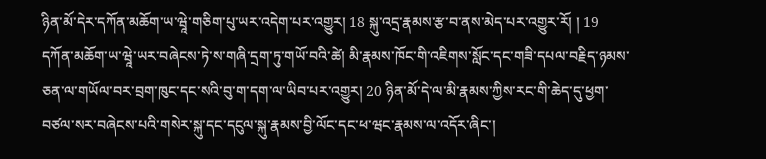ཉིན་མོ་དེར་དཀོན་མཆོག་ཡ་ཝཱེ་གཅིག་པུ་ཡར་འདེག་པར་འགྱུར། 18 སྐུ་འདྲ་རྣམས་རྩ་བ་ནས་མེད་པར་འགྱུར་རོ། ། 19 དཀོན་མཆོག་ཡ་ཝཱེ་ཡར་བཞེངས་ཏེ་ས་གཞི་དྲག་ཏུ་གཡོ་བའི་ཚེ། མི་རྣམས་ཁོང་གི་འཇིགས་སློང་དང་གཟི་དཔལ་བརྗིད་ཉམས་ཅན་ལ་གཡོལ་བར་བྲག་ཁུང་དང་སའི་བུ་ག་དག་ལ་ཡིབ་པར་འགྱུར། 20 ཉིན་མོ་དེ་ལ་མི་རྣམས་ཀྱིས་རང་གི་ཆེད་དུ་ཕྱག་བཙལ་སར་བཞེངས་པའི་གསེར་སྐུ་དང་དངུལ་སྐུ་རྣམས་བྱི་ལོང་དང་ཕ་ཝང་རྣམས་ལ་འདོར་ཞིང་།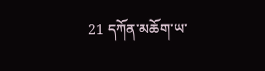21 དཀོན་མཆོག་ཡ་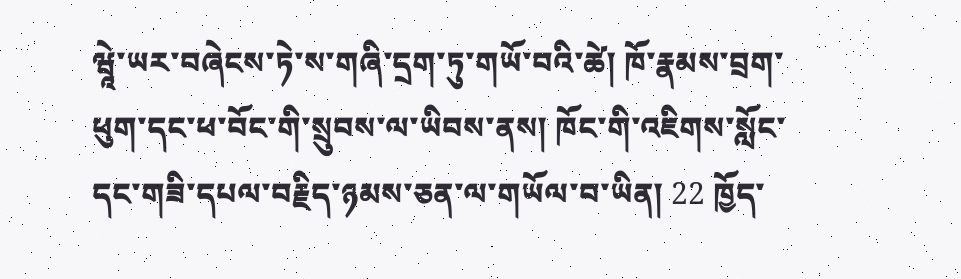ཝཱེ་ཡར་བཞེངས་ཏེ་ས་གཞི་དྲག་ཏུ་གཡོ་བའི་ཚེ། ཁོ་རྣམས་བྲག་ཕུག་དང་ཕ་བོང་གི་སྲུབས་ལ་ཡིབས་ནས། ཁོང་གི་འཇིགས་སློང་དང་གཟི་དཔལ་བརྗིད་ཉམས་ཅན་ལ་གཡོལ་བ་ཡིན། 22 ཁྱོད་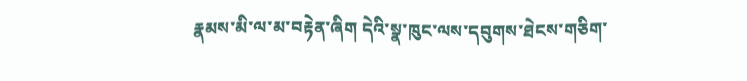རྣམས་མི་ལ་མ་བརྟེན་ཞིག དེའི་སྣ་ཁུང་ལས་དབུགས་ཐེངས་གཅིག་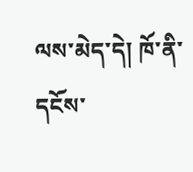ལས་མེད་དེ། ཁོ་ནི་དངོས་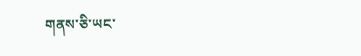གནས་ཅི་ཡང་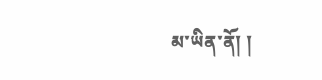མ་ཡིན་ནོ། །